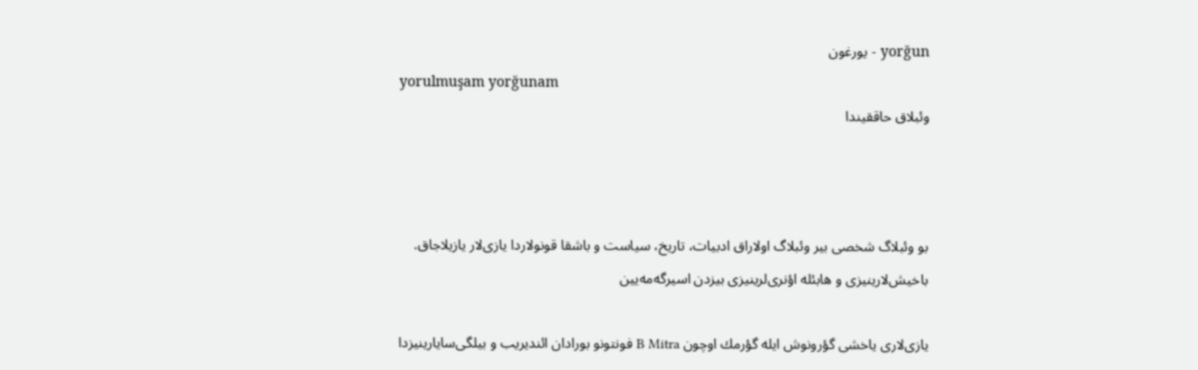yorğun - یورغون
yorulmuşam yorğunam
وئبلاق حاققیندا



بو وئبلاگ شخصی بیر وئبلاگ اولاراق ادبیات، تاریخ، سیاست و باشقا قونولاردا یازی‌لار یازیلاجاق.
باخیش‌لارینیزی و هابئله اؤنری‌لرینیزی بیزدن اسیرگه‌مه‌یین

یازی‌لاری یاخشی گؤرونوش ایله گؤرمك اوچون B Mitra فونتونو بورادان ائندیریب و بیلگی‌سایارینیزدا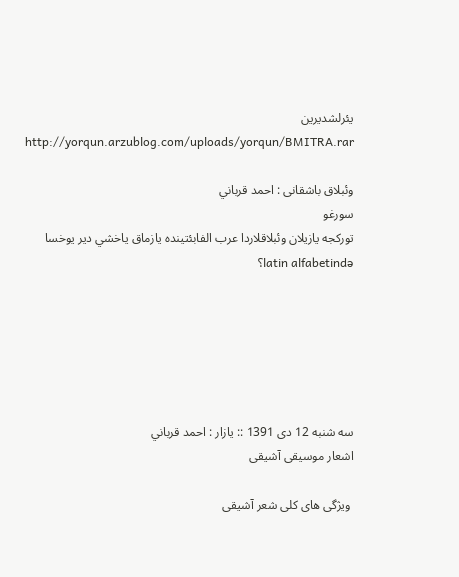یئرلشدیرین
http://yorqun.arzublog.com/uploads/yorqun/BMITRA.rar

وئبلاق باشقانی : احمد قرباني
سورغو
توركجه يازيلان وئبلاقلاردا عرب الفابئتينده يازماق ياخشي دير يوخسا latin alfabetində؟






سه شنبه 12 دی 1391 :: یازار : احمد قرباني
اشعار موسیقی آشیقی

 ویژگی های كلی شعر آشیقی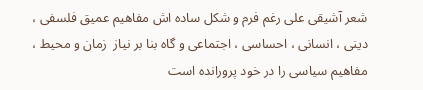شعر آشیقی علی رغم فرم و شكل ساده اش مفاهیم عمیق فلسفی ، دینی ، انسانی ، احساسی ، اجتماعی و گاه بنا بر نیاز  زمان و محیط ، مفاهیم سیاسی را در خود پرورانده است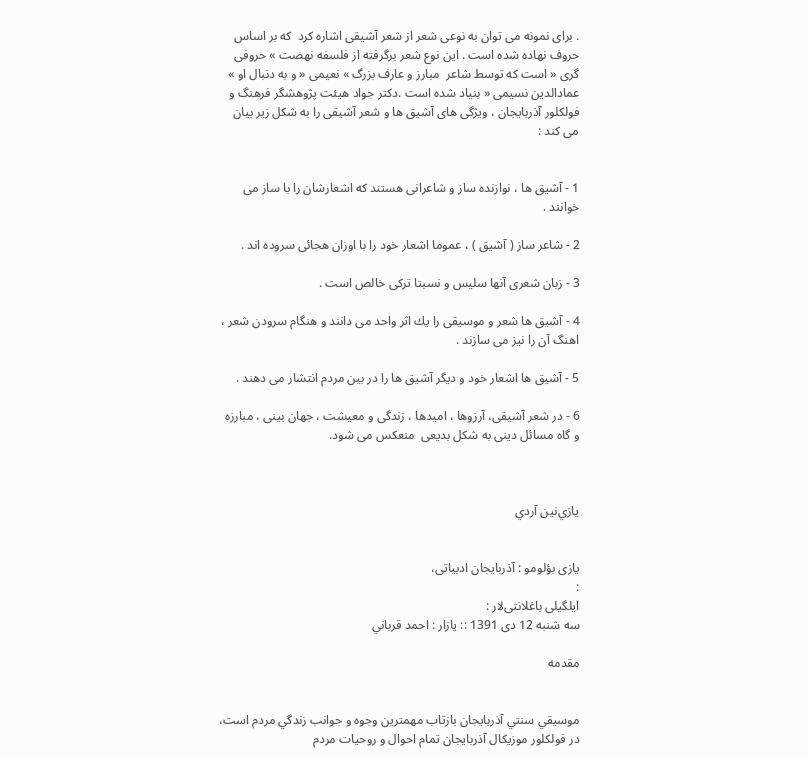. برای نمونه می توان به نوعی شعر از شعر آشیقی اشاره كرد  كه بر اساس حروف نهاده شده است . این نوع شعر برگرفته از فلسفه نهضت » حروفی گری « است كه توسط شاعر  مبارز و عارف بزرگ » نعیمی « و به دنبال او » عمادالدین نسیمی « بنیاد شده است .دكتر جواد هیئت پژوهشگر فرهنگ و فولكلور آذربایجان ، ویژگی های آشیق ها و شعر آشیقی را به شكل زیر بیان  می كند :


1 - آشیق ها ، نوازنده ساز و شاعرانی هستند كه اشعارشان را با ساز می خوانند .

2 - شاعر ساز ( آشیق ) ، عموما اشعار خود را با اوزان هجائی سروده اند .

3 - زبان شعری آنها سلیس و نسبتا تركی خالص است .

4 - آشیق ها شعر و موسیقی را یك اثر واحد می دانند و هنگام سرودن شعر ، اهنگ آن را نیز می سازند .

5 - آشیق ها اشعار خود و دیگر آشیق ها را در بین مردم انتشار می دهند .

6 - در شعر آشیقی، آرزوها ، امیدها ، زندگی و معیشت ، جهان بینی ، مبارزه و گاه مسائل دینی به شكل بدیعی  منعكس می شود.



يازي‌نين آردي


یازی بؤلومو : آذربایجان ادبیاتی،
:
ایلگیلی باغلانتی‌لار :
سه شنبه 12 دی 1391 :: یازار : احمد قرباني

مقدمه


موسيقي سنتي آذربايجان بازتاب مهمترين وجوه و جوانب زندگي مردم است، در فولكلور موزيكال آذربايجان تمام احوال و روحيات مردم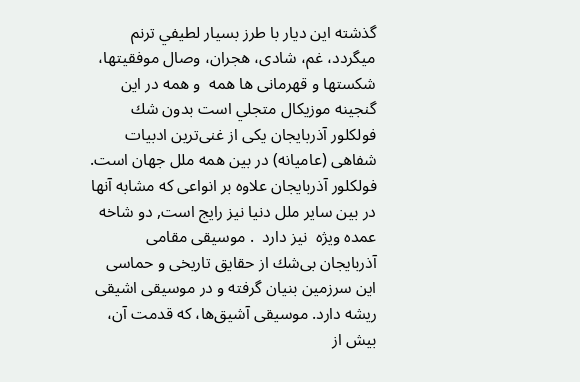گذشته اين ديار با طرز بسيار لطيفي ترنم ميگردد، غم، شادی، هجران، وصال موفقيتها، شكستها و قهرمانی ها همه  و همه در اين گنجينه موزيكال متجلي است بدون شك فولكلور آذربایجان یكی از غنی‌ترین ادبیات شفاهی (عامیانه) در بین همه ملل جهان است. فولكلور آذربایجان علاوه بر انواعی كه مشابه آنها در بین سایر ملل دنیا نیز رایج است, دو شاخه عمده ویژه‌  نیز دارد  . موسیقى مقامى آذربایجان بى‌شك از حقایق تاریخى و حماسى این سرزمین بنیان گرفته و در موسیقى اشیقى ریشه دارد. موسیقى آشیق‌ها، كه قدمت آن، بیش از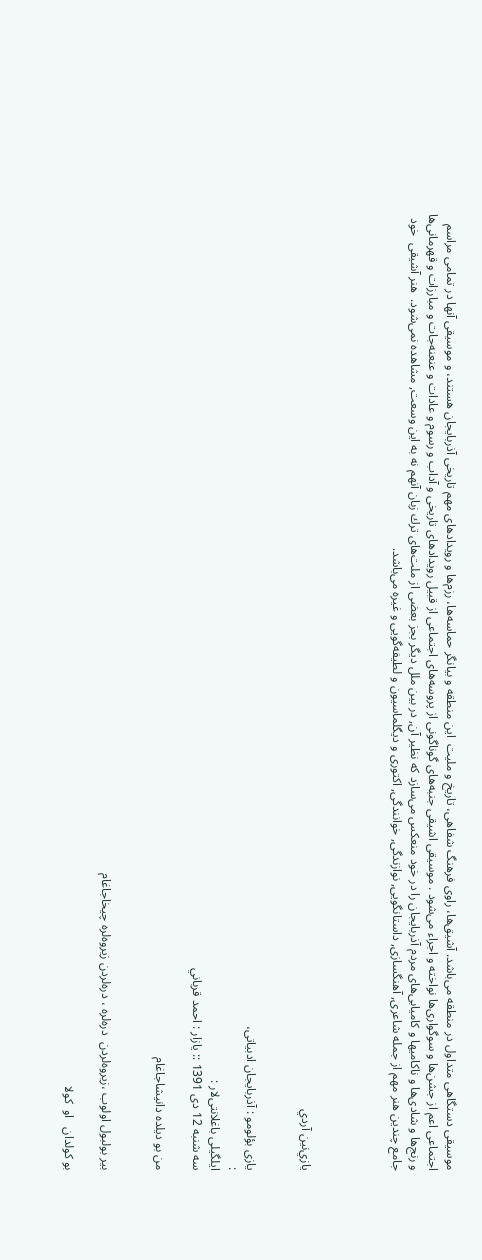موسیقى دستگاهى متداول در منطقه مى‌باشد. آشیق‌ها، راوى فرهنگ شفاهی، تاریخ و ملیت  این منطقه و بیانگر حماسه‌ها، رزم‌ها و رویدادهاى مهم تاریخى آذربایجان هستند، و موسیقى آنها در تمامى مراسم اجتماعى اعم از جشن‌ها و سوگوارى‌ها نواخته و اجراء مى‌شود . موسیقى اشیقى جنبه‌های گوناگونی از پروسه‌های اجتماعی از قبیل رویدادهای تاریخی و آداب و رسوم و عادات و عنعنه‌جات و مبارزات و قهرمانی‌ها و رنج‌ها و شادی‌ها و ناكامیها و كامیابی‌های مردم آذربایجان را در خود منعكس می‌سازد كه نظیر آن, در بین ملل دیگر بجز بعضی از ملت‌های ترك زبان آنهم نه به این وسعت, مشاهده نمی‌شود.  هنر آشیقی  خود جامع چندین هنر مهم از جمله شاعری, آهنگسازی, داستانگویی, نوازندگی, خوانندگی, اكتوری و دیگلماسیون و لطیفه‌گویی و غیره می‌باشد.




يازي‌نين آردي


یازی بؤلومو : آذربایجان ادبیاتی،
:
ایلگیلی باغلانتی‌لار :
سه شنبه 12 دی 1391 :: یازار : احمد قرباني

من بو دیلده دانیشاجاغام


بیر بولبول اولوب ،زیروه‌لردن  دره‌لره ، دره‌لردن زیروه‌لره چیخاجاغام

بو كولدان   او  كولا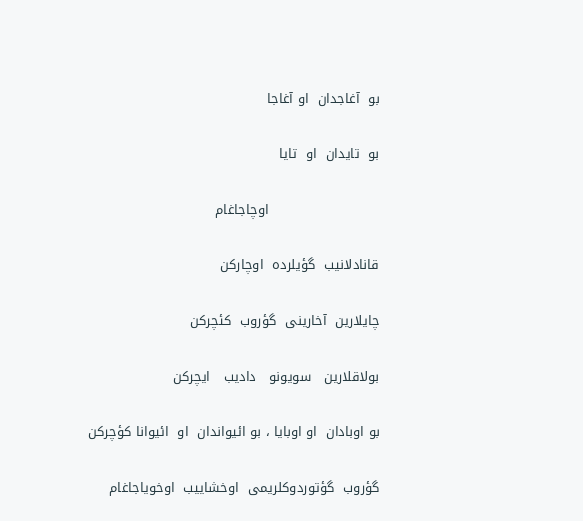بو  آغاجدان  او آغاجا

بو  تایدان  او  تایا

                         اوچاجاغام

قانادلانیب  گؤیلرده  اوچاركن

چایلارین  آخارینی  گؤروب  كئچركن

بولاقلارین   سویونو   دادیب   ایچركن

بو اوبادان  او اوبایا ، بو ائیواندان  او  ائیوانا كؤچركن

گؤروب  گؤتوردوكلریمی  اوخشاییب  اوخویاجاغام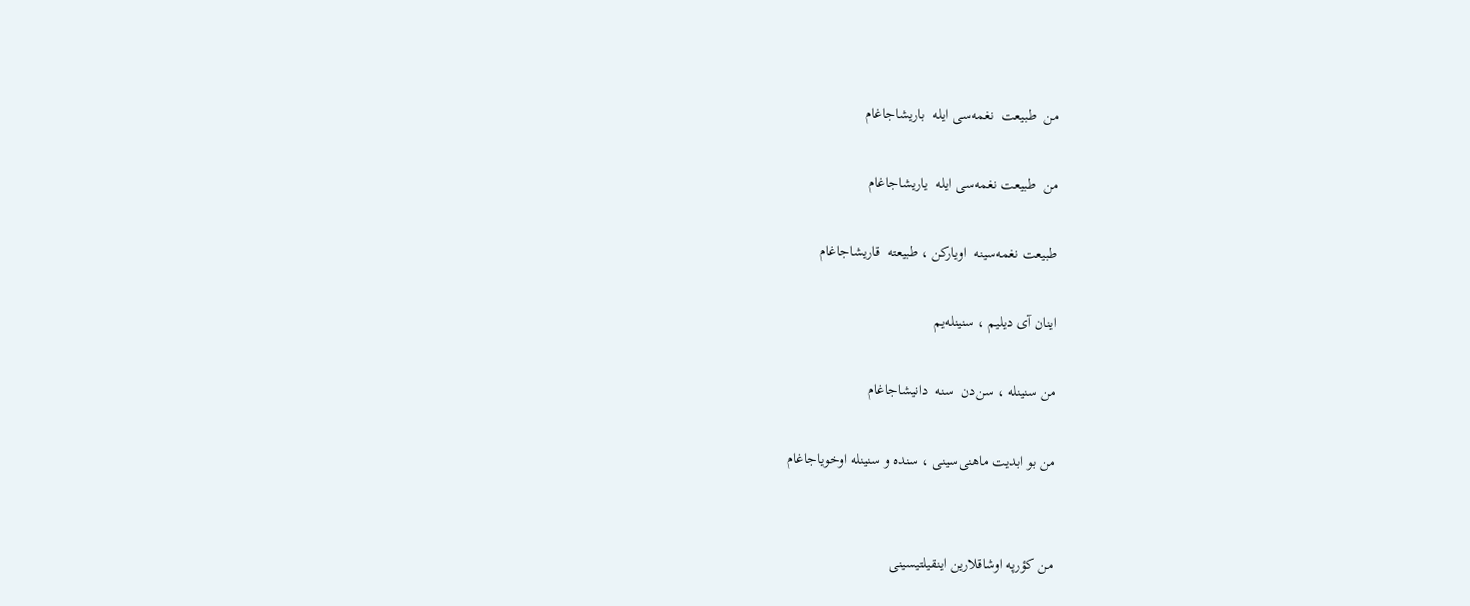من  طبیعت  نغمه‌سی ایله  باریشاجاغام

من  طبیعت نغمه‌سی ایله  یاریشاجاغام

طبیعت نغمه‌سینه  اویاركن ، طبیعته  قاریشاجاغام

اینان آی دیلیم ، سنینله‌یم

من سنینله ، سن‌دن  سنه  دانیشاجاغام

من بو ابدیت ماهنی‌سینی ، سنده و سنینله اوخویاجاغام


من كؤرپه اوشاقلارین اینقیلتیسینی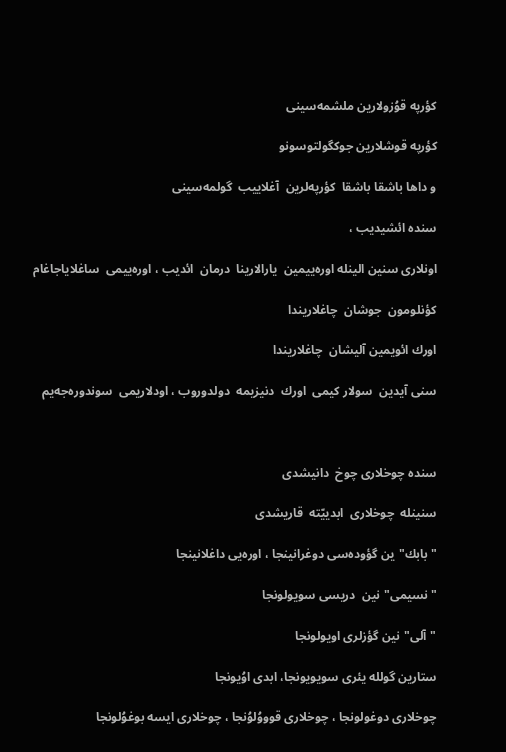كؤرپه قوُزولارین ملشمه‌سینی

كؤرپه قوشلارین جوكگولتوسونو

و داها باشقا باشقا  كؤرپه‌لرین  آغلاییب  گولمه‌سینی

سنده ائشیدیب ،

اونلاری سنین الینله اوره‌ییمین  یارالارینا  درمان  ائدیب ، اوره‌ییمی  ساغلایاجاغام

كؤنلومون  جوشان  چاغلاریندا

اورك ائویمین آلیشان  چاغلاریندا

سنی آیدین  سولار كیمی  اورك  دنیزیمه  دولدوروب ، اودلاریمی  سوندوره‌جه‌یم



سنده چوخلاری چوخ  دانیشدی

سنینله  چوخلاری  ابدییّته  قاریشدی

"بابك"ین گؤوده‌سی دوغرانینجا ، اوره‌یی داغلانینجا

"نسیمی"نین  دریسی سویولونجا

"آلی‌"نین گؤزلری اویولونجا

ستارین گولله یئری سویویونجا، ابدی اوُیونجا

چوخلاری دوغولونجا ، چوخلاری قوووُلوُنجا ، چوخلاری ایسه بوغوُلونجا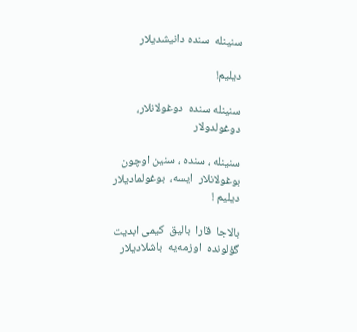سنینله  سنده دانیشدیلار

دیلیم!

سنینله سنده  دوغولانلار، دوغولدولار

سنینله ، سنده ، سنین اوچون  بوغولانلار  ایسه،  بوغولمادیلار   دیلیم !

بالاجا  قارا  بالیق  كیمی ابدیت گؤلونده  اوزمه‌یه  باشلادیلار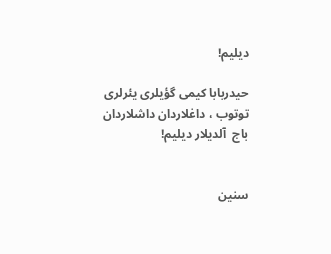دیلیم!

حیدربابا كیمی گؤیلری یئرلری توتوب ، داغلاردان داشلاردان  باج  آلدیلار دیلیم!


سنین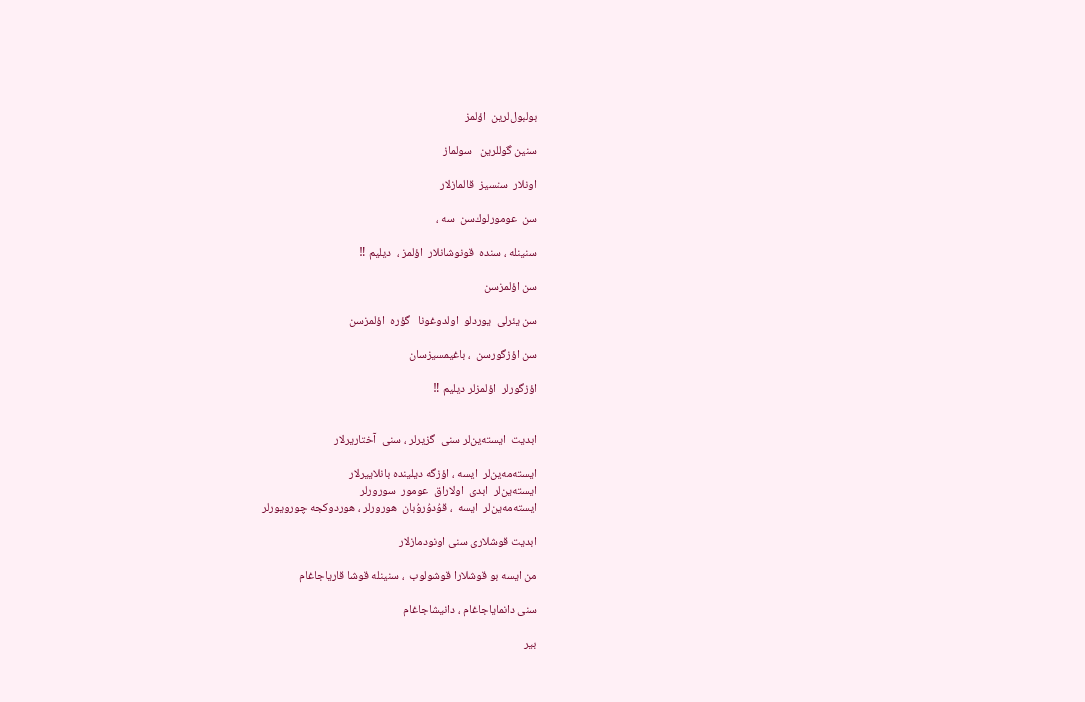بولبول‌لرین  اؤلمز

سنین گوللرین   سولماز

اونلار  سنسیز  قالمازلار

سن  عومورلوك‌سن  سه ،

سنینله ، سنده  قونوشانلار  اؤلمز ،  دیلیم ‼

سن اؤلمزسن

سن یئرلی  یوردلو  اولدوغونا   گؤره  اؤلمزسن

سن اؤزگورسن  ، باغیمسیزسان

اؤزگورلر  اؤلمزلر دیلیم ‼


ابدیت  ایسته‌ین‌لر سنی  گزیرلر ، سنی  آختاریرلار

ایسته‌مه‌ین‌لر  ایسه ، اؤزگه دیلینده بانلاییرلار
ایسته‌ین‌لر  ابدی  اولاراق  عومور  سورورلر
ایسته‌مه‌ین‌لر  ایسه  ، قوُدوُروُبان  هورورلر ، هوردوكجه چورویورلر

ابدیت قوشلاری سنی اونودمازلار

من ایسه بو قوشلارا قوشولوب  ، سنینله قوشا قاریاجاغام

سنی دانمایاجاغام ، دانیشاجاغام

بیر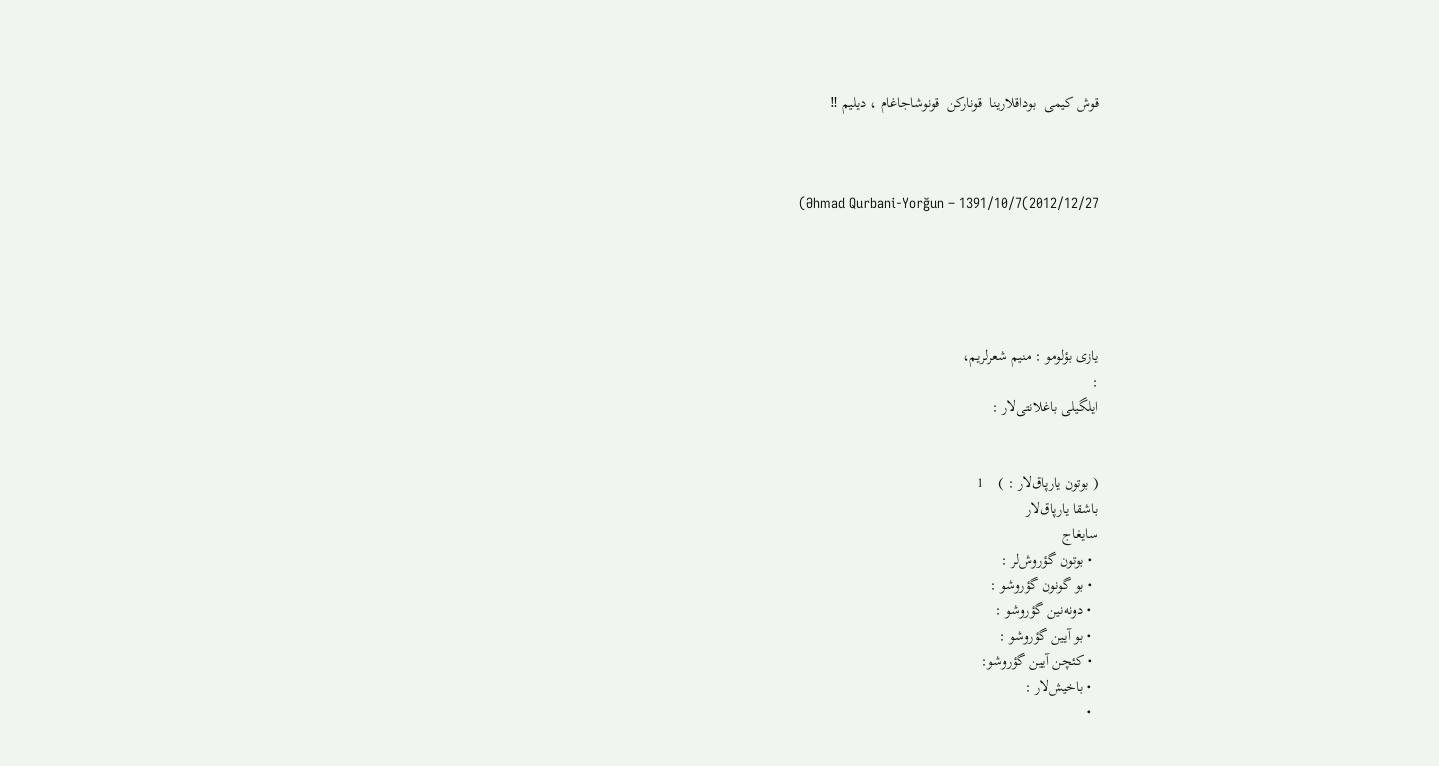قوش كیمی  بوداقلارینا  قوناركن  قونوشاجاغام ، دیلیم ‼



(Əhmad Qurbani-Yorğun – 1391/10/7(2012/12/27





یازی بؤلومو : منیم شعرلریم،
:
ایلگیلی باغلانتی‌لار :


( بوتون یارپاق‌لار : )    1
باشقا یارپاق‌لار
سایغاج
  • بوتون گؤروش‌لر :
  • بو گونون گؤروشو :
  • دونه‌نین گؤروشو :
  • بو آیین گؤروشو :
  • کئچن آیین گؤروشو:
  • باخیش‌لار :
  •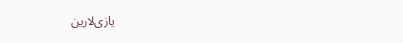یازی‌لارین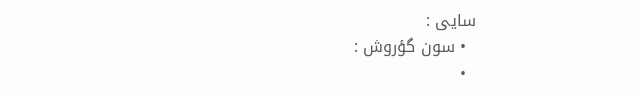سایی :
  • سون گؤروش :
  •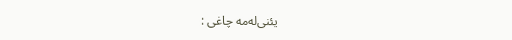یئنی‌له‌مه چاغی :